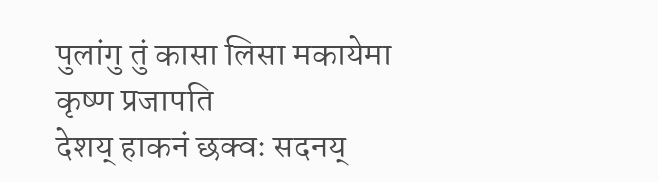पुलांगु तुं कासा लिसा मकायेमा
कृष्ण प्रजापति
देशय् हाकनं छक्वः सदनय्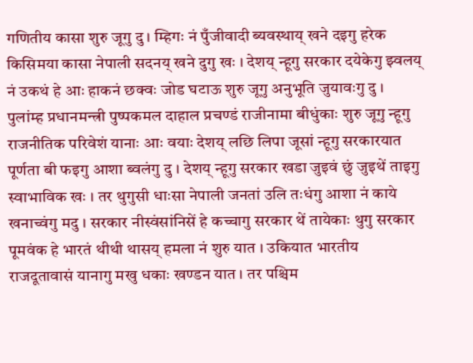गणितीय कासा शुरु जूगु दु । म्हिगः नं पुँजीवादी ब्यवस्थाय् खने दइगु हरेक किसिमया कासा नेपाली सदनय् खने दुगु खः । देशय् न्हूगु सरकार दयेकेगु झ्वलय् नं उकथं हे आः हाकनं छक्वः जोड घटाऊ शुरु जूगु अनुभूति जुयावःगु दु । पुलांम्ह प्रधानमन्त्री पुष्पकमल दाहाल प्रचण्डं राजीनामा बीधुंकाः शुरु जूगु न्हूगु राजनीतिक परिवेशं यानाः आः वयाः देशय् लछि लिपा जूसां न्हूगु सरकारयात पूर्णता बी फइगु आशा ब्वलंगु दु । देशय् न्हूगु सरकार खडा जुइवं छुं जुइथें ताइगु स्वाभाविक खः । तर थुगुसी धाःसा नेपाली जनतां उलि तःधंगु आशा नं काये खनाच्वंगु मदु । सरकार नीस्वंसांनिसें हे कच्चागु सरकार थें तायेकाः थुगु सरकार पूमवंक हे भारतं थीथी थासय् हमला नं शुरु यात । उकियात भारतीय राजदूतावासं यानागु मखु धकाः खण्डन यात । तर पश्चिम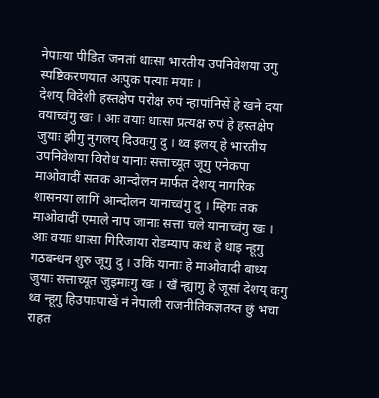नेपाःया पीडित जनतां धाःसा भारतीय उपनिवेशया उगु स्पष्टिकरणयात अःपुक पत्याः मयाः ।
देशय् विदेशी हस्तक्षेप परोक्ष रुपं न्हापांनिसें हे खने दया वयाच्वंगु खः । आः वयाः धाःसा प्रत्यक्ष रुपं हे हस्तक्षेप जुयाः झीगु नुगलय् दिउवःगु दु । थ्व इलय् हे भारतीय उपनिवेशया विरोध यानाः सत्ताच्यूत जूगु एनेकपा माओवादीं सतक आन्दोलन मार्फत देशय् नागरिक शासनया लागिं आन्दोलन यानाच्वंगु दु । म्हिगः तक माओवादीं एमाले नाप जानाः सत्ता चले यानाच्वंगु खः । आः वयाः धाःसा गिरिजाया रोडम्याप कथं हे धाइ न्हूगु गठबन्धन शुरु जूगु दु । उकिं यानाः हे माओवादी बाध्य जुयाः सत्ताच्यूत जुइमाःगु खः । खँ न्ह्यागु हे जूसां देशय् वःगु थ्व न्हूगु हिउपाःपाखें नं नेपाली राजनीतिकज्ञतय्त छुं भचा राहत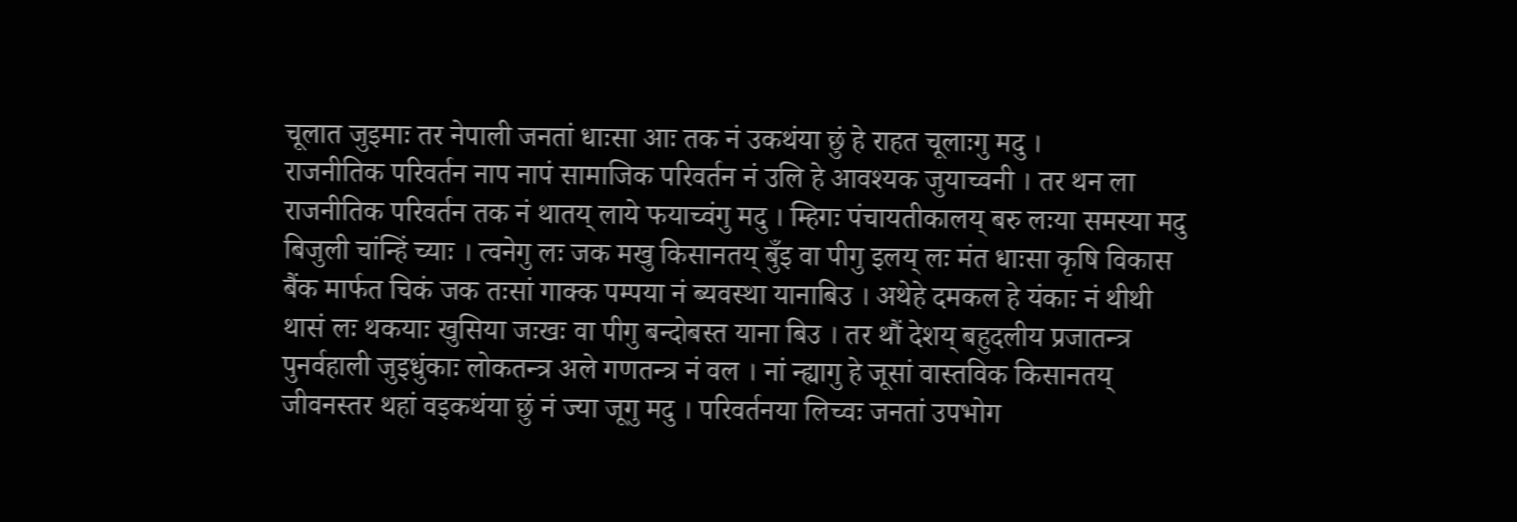चूलात जुइमाः तर नेपाली जनतां धाःसा आः तक नं उकथंया छुं हे राहत चूलाःगु मदु ।
राजनीतिक परिवर्तन नाप नापं सामाजिक परिवर्तन नं उलि हे आवश्यक जुयाच्वनी । तर थन ला राजनीतिक परिवर्तन तक नं थातय् लाये फयाच्वंगु मदु । म्हिगः पंचायतीकालय् बरु लःया समस्या मदु बिजुली चांन्हिं च्याः । त्वनेगु लः जक मखु किसानतय् बुँइ वा पीगु इलय् लः मंत धाःसा कृषि विकास बैंक मार्फत चिकं जक तःसां गाक्क पम्पया नं ब्यवस्था यानाबिउ । अथेहे दमकल हे यंकाः नं थीथी थासं लः थकयाः खुसिया जःखः वा पीगु बन्दोबस्त याना बिउ । तर थौं देशय् बहुदलीय प्रजातन्त्र पुनर्वहाली जुइधुंकाः लोकतन्त्र अले गणतन्त्र नं वल । नां न्ह्यागु हे जूसां वास्तविक किसानतय् जीवनस्तर थहां वइकथंया छुं नं ज्या जूगु मदु । परिवर्तनया लिच्वः जनतां उपभोग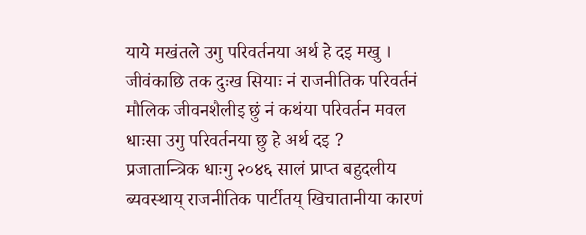याये मखंतले उगु परिवर्तनया अर्थ हे दइ मखु । जीवंकाछि तक दुःख सियाः नं राजनीतिक परिवर्तनं मौलिक जीवनशैलीइ छुं नं कथंया परिवर्तन मवल धाःसा उगु परिवर्तनया छु हे अर्थ दइ ?
प्रजातान्त्रिक धाःगु २०४६ सालं प्राप्त बहुदलीय ब्यवस्थाय् राजनीतिक पार्टीतय् खिचातानीया कारणं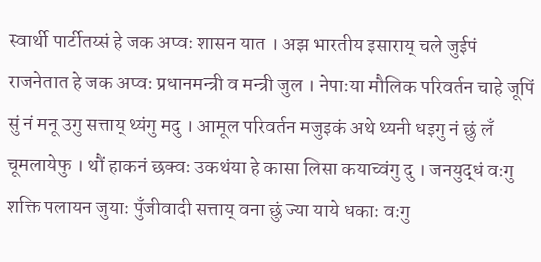स्वार्थी पार्टीतय्सं हे जक अप्वः शासन यात । अझ भारतीय इसाराय् चले जुईपं राजनेतात हे जक अप्वः प्रधानमन्त्री व मन्त्री जुल । नेपाःया मौलिक परिवर्तन चाहे जूपिं सुं नं मनू उगु सत्ताय् थ्यंगु मदु । आमूल परिवर्तन मजुइकं अथे थ्यनी धइगु नं छुं लँ चूमलायेफु । थौं हाकनं छक्वः उकथंया हे कासा लिसा कयाच्वंगु दु । जनयुद्धं वःगु शक्ति पलायन जुयाः पुँजीवादी सत्ताय् वना छुं ज्या याये धकाः वःगु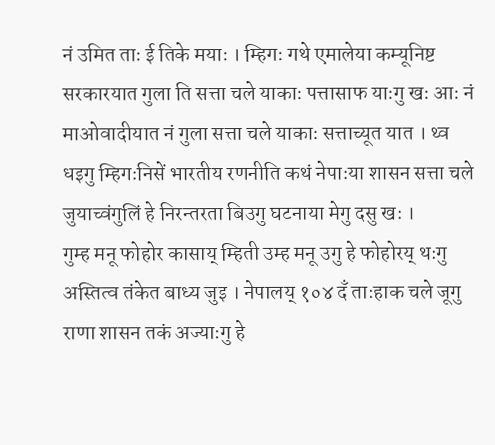नं उमित ताः ई तिके मयाः । म्हिगः गथे एमालेया कम्यूनिष्ट सरकारयात गुला ति सत्ता चले याकाः पत्तासाफ याःगु खः आः नं माओवादीयात नं गुला सत्ता चले याकाः सत्ताच्यूत यात । थ्व धइगु म्हिगःनिसें भारतीय रणनीति कथं नेपाःया शासन सत्ता चले जुयाच्वंगुलिं हे निरन्तरता बिउगु घटनाया मेगु दसु खः ।
गुम्ह मनू फोहोर कासाय् म्हिती उम्ह मनू उगु हे फोहोरय् थःगु अस्तित्व तंकेत बाध्य जुइ । नेपालय् १०४ दँ ताःहाक चले जूगु राणा शासन तकं अज्याःगु हे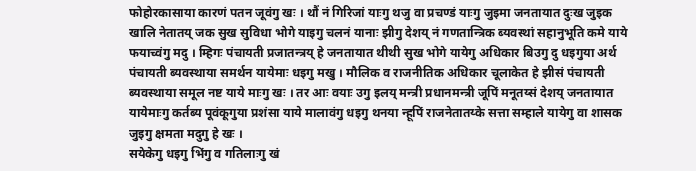फोहोरकासाया कारणं पतन जूवंगु खः । थौं नं गिरिजां याःगु थजु वा प्रचण्डं याःगु जुइमा जनतायात दुःख जुइक खालि नेतातय् जक सुख सुविधा भोगे याइगु चलनं यानाः झीगु देशय् नं गणतान्त्रिक ब्यवस्थां सहानुभूति कमे याये फयाच्वंगु मदु । म्हिगः पंचायती प्रजातन्त्रय् हे जनतायात थीथी सुख भोगे यायेगु अधिकार बिउगु दु धइगुया अर्थ पंचायती ब्यवस्थाया समर्थन यायेमाः धइगु मखु । मौलिक व राजनीतिक अधिकार चूलाकेत हे झीसं पंचायती ब्यवस्थाया समूल नष्ट याये माःगु खः । तर आः वयाः उगु इलय् मन्त्री प्रधानमन्त्री जूपिं मनूतय्सं देशय् जनतायात यायेमाःगु कर्तब्य पूवंकूगुया प्रशंसा याये मालावंगु धइगु थनया न्हूपिं राजनेतातय्के सत्ता सम्हाले यायेगु वा शासक जुइगु क्षमता मदुगु हे खः ।
सयेकेगु धइगु भिंगु व गतिलाःगु खं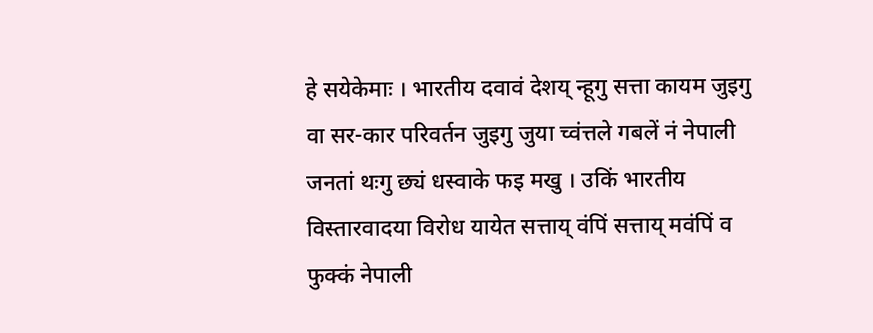हे सयेकेमाः । भारतीय दवावं देशय् न्हूगु सत्ता कायम जुइगु वा सर-कार परिवर्तन जुइगु जुया च्वंत्तले गबलें नं नेपाली जनतां थःगु छ्यं धस्वाके फइ मखु । उकिं भारतीय विस्तारवादया विरोध यायेत सत्ताय् वंपिं सत्ताय् मवंपिं व फुक्कं नेपाली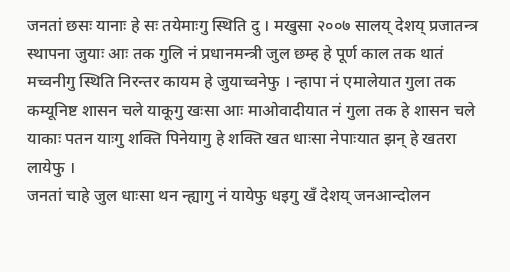जनतां छसः यानाः हे सः तयेमाःगु स्थिति दु । मखुसा २००७ सालय् देशय् प्रजातन्त्र स्थापना जुयाः आः तक गुलि नं प्रधानमन्त्री जुल छम्ह हे पूर्ण काल तक थातं मच्वनीगु स्थिति निरन्तर कायम हे जुयाच्वनेफु । न्हापा नं एमालेयात गुला तक कम्यूनिष्ट शासन चले याकूगु खःसा आः माओवादीयात नं गुला तक हे शासन चले याकाः पतन याःगु शक्ति पिनेयागु हे शक्ति खत धाःसा नेपाःयात झन् हे खतरा लायेफु ।
जनतां चाहे जुल धाःसा थन न्ह्यागु नं यायेफु धइगु खँ देशय् जनआन्दोलन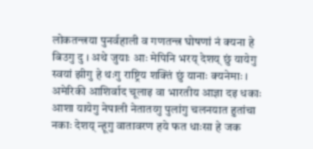लोकतन्त्रया पुनर्वहाली व गणतन्त्र घोषणां नं क्यना हे बिउगु दु । अथे जुयाः आः मेपिनि भरय् देशय् छुं यायेगु स्वयां झीगु हे थःगु राष्ट्रिय शक्तिं छुं यानाः क्यनेमाः । अमेरिकी आशिर्वाद चूलाइ वा भारतीय आज्ञा दइ धकाः आशा यायेगु नेपाली नेतातय्गु पुलांगु चलनयात हुतांचा नकाः देशय् न्हूगु वातावरण हये फत धाःसा हे जक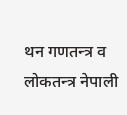थन गणतन्त्र व लोकतन्त्र नेपाली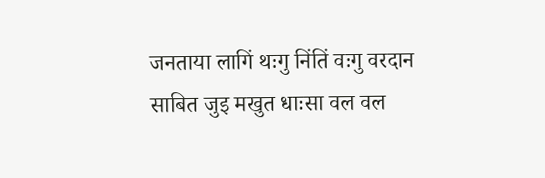जनताया लागिं थःगु निंतिं वःगु वरदान साबित जुइ मखुत धाःसा वल वल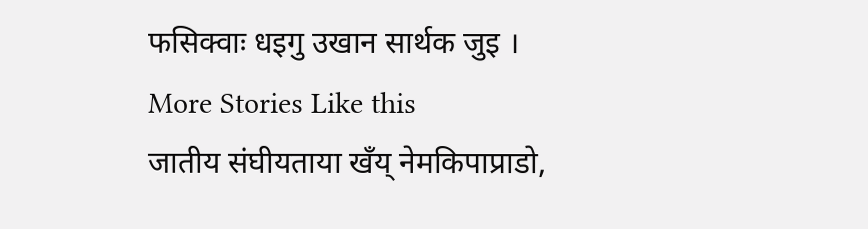फसिक्वाः धइगु उखान सार्थक जुइ ।
More Stories Like this
जातीय संघीयताया खँय् नेमकिपाप्राडो,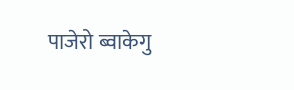पाजेरो ब्वाकेगु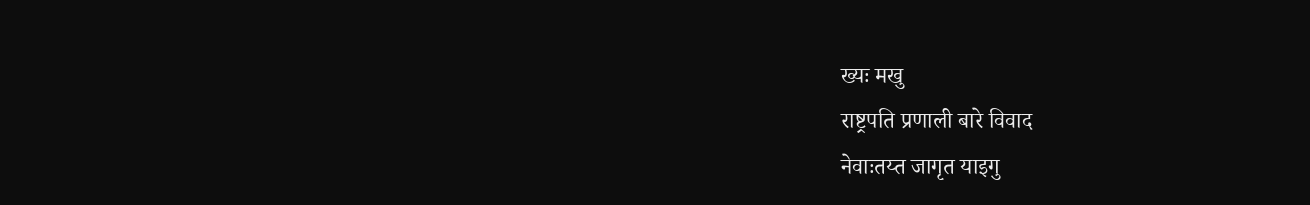ख्यः मखु
राष्ट्रपति प्रणाली बारे विवाद
नेवाःतय्त जागृत याइगु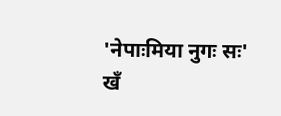'नेपाःमिया नुगः सः'
खँ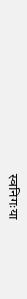स्वनिगःया